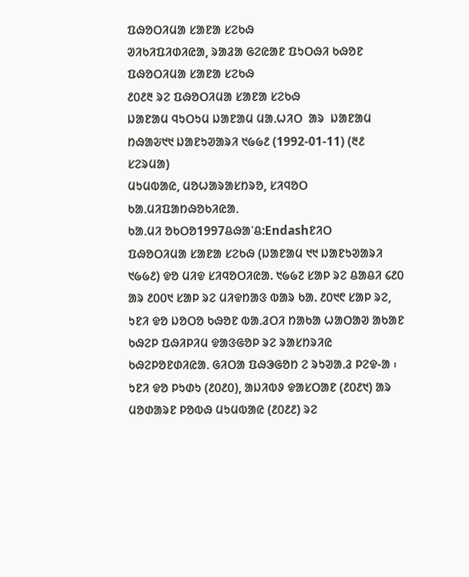ᱯᱷᱚᱛᱤᱢᱟ ᱥᱟᱱᱟ ᱥᱮᱠᱷ
ᱣᱤᱠᱤᱯᱤᱰᱤᱭᱟ, ᱨᱟᱲᱟ ᱜᱮᱭᱟᱱ ᱯᱩᱛᱷᱤ ᱠᱷᱚᱱ
ᱯᱷᱚᱛᱤᱢᱟ ᱥᱟᱱᱟ ᱥᱮᱠᱷ
᱒᱐᱒᱓ ᱨᱮ ᱯᱷᱚᱛᱤᱢᱟ ᱥᱟᱱᱟ ᱥᱮᱠᱷ
ᱡᱟᱱᱟᱢ ᱧᱩᱛᱩᱢ ᱡᱟᱱᱟᱢ ᱢᱟᱹᱦᱤᱛ  ᱟᱨ  ᱡᱟᱱᱟᱢ ᱴᱷᱟᱶ᱑᱑ ᱡᱟᱱᱩᱣᱟᱨᱤ ᱑᱙᱙᱒ (1992-01-11) (᱓᱒ ᱥᱮᱨᱢᱟ)
ᱢᱩᱢᱵᱟᱭ, ᱢᱚᱦᱟᱨᱟᱥᱴᱨᱚ, ᱥᱤᱧᱚᱛ
ᱠᱟᱹᱢᱤᱯᱟᱴᱷᱚᱠᱤᱭᱟᱹ
ᱠᱟᱹᱢᱤ ᱚᱠᱛᱚ1997ᱪᱷᱟᱸᱪ:Endashᱱᱤᱛ
ᱯᱷᱚᱛᱤᱢᱟ ᱥᱟᱱᱟ ᱥᱮᱠᱷ (ᱡᱟᱱᱟᱢ ᱑᱑ ᱡᱟᱱᱩᱣᱟᱨᱤ ᱑᱙᱙᱒) ᱫᱚ ᱢᱤᱫ ᱥᱤᱧᱚᱛᱤᱭᱟ. ᱑᱙᱙᱗ ᱥᱟᱞ ᱨᱮ ᱪᱟᱪᱤ ᱔᱒᱐ ᱟᱨ ᱒᱐᱐᱑ ᱥᱟᱞ ᱨᱮ ᱢᱤᱫᱴᱟᱝ ᱵᱟᱨ ᱠᱟ. ᱒᱐᱑᱖ ᱥᱟᱞ ᱨᱮ, ᱩᱱᱤ ᱫᱚ ᱡᱚᱛᱚ ᱠᱷᱚᱱ ᱵᱟᱹᱲᱛᱤ ᱴᱟᱠᱟ ᱦᱟᱛᱟᱣ ᱟᱠᱟᱱ ᱠᱷᱮᱞ ᱯᱷᱤᱞᱤᱢ ᱫᱟᱝᱜᱚᱞ ᱨᱮ ᱨᱟᱥᱴᱨᱤᱭ ᱠᱷᱮᱞᱚᱱᱰᱤᱭᱟᱹ ᱜᱤᱛᱟ ᱯᱷᱳᱜᱚᱴ ᱮ ᱨᱩᱣᱟᱹᱲ ᱞᱮᱫ-ᱟ ᱾ ᱩᱱᱤ ᱫᱚ ᱞᱩᱰᱩ (᱒᱐᱒᱐), ᱟᱡᱤᱵᱽ ᱫᱟᱥᱛᱟᱱ (᱒᱐᱒᱑) ᱟᱨ ᱢᱚᱰᱟᱨᱱ ᱞᱚᱵᱷ ᱢᱩᱢᱵᱟᱭ (᱒᱐᱒᱒) ᱨᱮ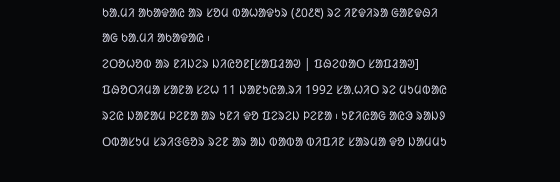ᱠᱟ.ᱢᱤ ᱟᱠᱟᱫᱟᱭ ᱟᱨ ᱥᱚᱢ ᱵᱟᱦᱟᱫᱩᱨ (᱒᱐᱒᱓) ᱨᱮ ᱤᱱᱫᱤᱨᱟ ᱜᱟᱱᱫᱷᱤ ᱟᱜ ᱠᱟ.ᱢᱤ ᱟᱠᱟᱫᱟᱭ ᱾
ᱮᱛᱚᱦᱚᱵ ᱟᱨ ᱱᱤᱡᱮᱨ ᱡᱤᱭᱚᱱ[ᱥᱟᱯᱲᱟᱣ | ᱯᱷᱮᱰᱟᱛ ᱥᱟᱯᱲᱟᱣ]
ᱯᱷᱚᱛᱤᱢᱟ ᱥᱟᱱᱟ ᱥᱮᱦ 11 ᱡᱟᱱᱩᱭᱟᱹᱨᱤ 1992 ᱥᱟᱹᱦᱤᱛ ᱨᱮ ᱢᱩᱢᱵᱟᱭ ᱨᱮᱭ ᱡᱟᱱᱟᱢ ᱞᱮᱱᱟ ᱟᱨ ᱩᱱᱤ ᱫᱚ ᱯᱮᱨᱮᱡ ᱞᱮᱱᱟ ᱾ ᱩᱱᱤᱭᱟᱜ ᱟᱭᱳ ᱨᱟᱡᱽ ᱛᱵᱟᱥᱩᱢ ᱥᱨᱤᱝᱜᱚᱨ ᱨᱮᱱ ᱟᱨ ᱟᱡ ᱵᱟᱵᱟ ᱵᱤᱯᱤᱱ ᱥᱟᱨᱢᱟ ᱫᱚ ᱡᱟᱢᱢᱩ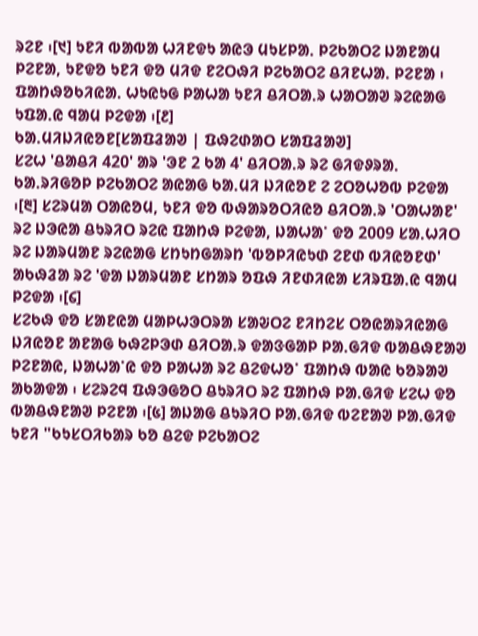ᱨᱮᱱ ᱾[᱑] ᱩᱱᱤ ᱵᱟᱵᱟ ᱦᱤᱱᱫᱩ ᱟᱭᱳ ᱢᱩᱥᱞᱟᱹ ᱞᱮᱠᱟᱛᱮ ᱡᱟᱱᱟᱢ ᱞᱮᱱᱟ, ᱩᱱᱫᱚ ᱩᱱᱤ ᱫᱚ ᱢᱤᱫ ᱱᱮᱛᱷᱤ ᱞᱮᱠᱟᱛᱮ ᱪᱤᱱᱦᱟᱹ ᱞᱮᱱᱟ ᱾ ᱯᱟᱴᱷᱚᱠᱤᱭᱟᱹ ᱦᱩᱭᱩᱜ ᱞᱟᱦᱟ ᱩᱱᱤ ᱪᱤᱛᱟᱹᱨ ᱦᱟᱛᱟᱣ ᱨᱮᱭᱟᱜ ᱩᱯᱟᱹᱭ ᱧᱟᱢ ᱞᱮᱫᱟ ᱾[᱒]
ᱠᱟᱹᱢᱤᱡᱤᱭᱚᱱ[ᱥᱟᱯᱲᱟᱣ | ᱯᱷᱮᱰᱟᱛ ᱥᱟᱯᱲᱟᱣ]
ᱥᱮᱦ 'ᱪᱟᱪᱤ 420' ᱟᱨ 'ᱳᱱ 2 ᱠᱟ 4' ᱪᱤᱛᱟᱹᱨ ᱨᱮ ᱜᱤᱫᱽᱨᱟᱹ ᱠᱟᱹᱨᱤᱜᱚᱞ ᱞᱮᱠᱟᱛᱮ ᱟᱭᱟᱜ ᱠᱟᱹᱢᱤ ᱡᱤᱭᱚᱱ ᱮ ᱮᱛᱚᱦᱚᱵ ᱞᱮᱫᱟ ᱾[᱓] ᱥᱮᱨᱢᱟ ᱛᱟᱭᱚᱢ, ᱩᱱᱤ ᱫᱚ ᱵᱷᱟᱨᱚᱛᱤᱭᱚ ᱪᱤᱛᱟᱹᱨ 'ᱛᱟᱦᱟᱱ' ᱨᱮ ᱡᱳᱭᱟ ᱪᱩᱨᱤᱛ ᱨᱮᱭ ᱯᱟᱴᱷ ᱞᱮᱫᱟ, ᱡᱟᱦᱟᱸ ᱫᱚ 2009 ᱥᱟᱹᱦᱤᱛ ᱨᱮ ᱡᱟᱨᱢᱟᱱ ᱨᱮᱭᱟᱜ ᱥᱴᱩᱴᱜᱟᱨᱴ 'ᱵᱚᱞᱤᱭᱩᱰ ᱮᱱᱰ ᱵᱤᱭᱚᱱᱰ' ᱟᱠᱷᱲᱟ ᱨᱮ 'ᱫᱟ ᱡᱟᱨᱢᱟᱱ ᱥᱴᱟᱨ ᱚᱯᱷ ᱤᱱᱰᱤᱭᱟ ᱥᱤᱨᱯᱟᱹᱭ ᱧᱟᱢ ᱞᱮᱫᱟ ᱾[᱔]
ᱥᱮᱠᱷ ᱫᱚ ᱥᱟᱱᱭᱟ ᱢᱟᱞᱦᱳᱛᱨᱟ ᱥᱟᱶᱛᱮ ᱱᱤᱴᱮᱥ ᱛᱚᱭᱟᱨᱤᱭᱟᱜ ᱡᱤᱭᱚᱱ ᱟᱱᱟᱜ ᱠᱷᱮᱞᱳᱰ ᱪᱤᱛᱟᱹᱨ ᱫᱟᱝᱜᱟᱞ ᱞᱟᱹᱜᱤᱫ ᱵᱟᱪᱷᱱᱟᱣ ᱞᱮᱱᱟᱭ, ᱡᱟᱦᱟᱸᱭ ᱫᱚ ᱞᱟᱦᱟ ᱨᱮ ᱪᱮᱫᱦᱚᱸ ᱯᱟᱴᱷ ᱵᱟᱭ ᱠᱚᱨᱟᱣ ᱟᱠᱟᱫᱟ ᱾ ᱥᱮᱨᱮᱧ ᱯᱷᱳᱜᱚᱛ ᱪᱩᱨᱤᱛ ᱨᱮ ᱯᱟᱴᱷ ᱞᱟᱹᱜᱤᱫ ᱥᱮᱦ ᱫᱚ ᱵᱟᱪᱷᱱᱟᱣ ᱞᱮᱱᱟ ᱾[᱕] ᱟᱡᱟᱜ ᱪᱩᱨᱤᱛ ᱞᱟᱹᱜᱤᱫ ᱵᱮᱱᱟᱣ ᱞᱟᱹᱜᱤᱫ ᱩᱱᱤ "ᱠᱩᱥᱛᱤᱠᱟᱨ ᱠᱚ ᱪᱮᱫ ᱞᱮᱠᱟᱛᱮ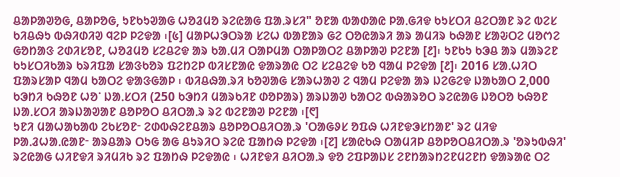ᱪᱟᱞᱟᱣᱚᱜ, ᱪᱟᱞᱚᱜ, ᱩᱱᱠᱩᱣᱟᱜ ᱦᱚᱲᱢᱚ ᱨᱮᱭᱟᱜ ᱯᱟᱹᱨᱥᱤ" ᱚᱱᱟ ᱵᱟᱰᱟᱭ ᱞᱟᱹᱜᱤᱫ ᱠᱩᱥᱛᱤ ᱪᱮᱛᱟᱱ ᱨᱮ ᱵᱮᱥ ᱠᱤᱪᱷᱩ ᱵᱷᱤᱰᱤᱣ ᱧᱮᱞ ᱞᱮᱫᱟ ᱾[᱕] ᱢᱟᱞᱦᱳᱛᱨᱟ ᱥᱮᱦ ᱵᱟᱱᱟᱨ ᱜᱮ ᱛᱚᱭᱟᱨᱤ ᱟᱨ ᱟᱢᱤᱨ ᱠᱷᱟᱱ ᱥᱟᱶᱛᱮ ᱢᱚᱬᱮ ᱜᱚᱴᱟᱝ ᱮᱰᱤᱥᱚᱱ, ᱦᱚᱲᱢᱚ ᱥᱮᱪᱮᱫ ᱟᱨ ᱠᱟᱹᱢᱤ ᱛᱟᱞᱢᱟ ᱛᱟᱞᱟᱛᱮ ᱪᱟᱞᱟᱣ ᱞᱮᱱᱟ [᱒]᱾ ᱩᱱᱠᱩ ᱠᱳᱪ ᱟᱨ ᱢᱟᱨᱮᱱ ᱠᱩᱥᱛᱤᱠᱟᱨ ᱠᱨᱤᱯᱟ ᱥᱟᱝᱠᱚᱨ ᱯᱮᱴᱮᱞ ᱵᱤᱥᱱᱟᱭ ᱫᱟᱨᱟᱭ ᱛᱮ ᱥᱮᱪᱮᱫ ᱠᱚ ᱧᱟᱢ ᱞᱮᱫᱟ [᱒]᱾ 2016 ᱥᱟᱹᱦᱤᱛ ᱯᱟᱨᱥᱟᱞ ᱧᱟᱢ ᱠᱟᱛᱮ ᱫᱟᱝᱜᱟᱞ ᱾ ᱵᱤᱪᱷᱟᱹᱨᱤ ᱠᱚᱣᱟᱜ ᱥᱟᱨᱦᱟᱣ ᱮ ᱧᱟᱢ ᱞᱮᱫᱟ ᱟᱨ ᱡᱮᱜᱮᱫ ᱡᱟᱠᱟᱛ 2,000 ᱠᱳᱴᱤ ᱠᱷᱚᱱ ᱦᱚᱸ ᱡᱟᱹᱥᱛᱤ (250 ᱠᱳᱴᱤ ᱢᱟᱨᱠᱤᱱ ᱰᱚᱞᱟᱨ) ᱟᱨᱡᱟᱣ ᱠᱟᱛᱮ ᱵᱷᱟᱨᱚᱛ ᱨᱮᱭᱟᱜ ᱡᱚᱛᱚ ᱠᱷᱚᱱ ᱡᱟᱹᱥᱛᱤ ᱟᱨᱡᱟᱣᱟᱱ ᱪᱚᱞᱚᱛ ᱪᱤᱛᱟᱹᱨ ᱨᱮ ᱵᱮᱱᱟᱣ ᱞᱮᱱᱟ ᱾[᱖]
ᱩᱱᱤ ᱢᱟᱦᱟᱠᱟᱵ ᱮᱠᱥᱚᱱᱼ ᱮᱰᱵᱷᱮᱱᱪᱟᱨ ᱪᱚᱞᱚᱛᱪᱤᱛᱟᱹᱨ 'ᱛᱟᱜᱽᱥ ᱚᱯᱷ ᱦᱤᱱᱫᱳᱥᱴᱟᱱ' ᱨᱮ ᱢᱤᱫ ᱞᱟᱹᱲᱦᱟᱹᱭᱟᱱᱼ ᱟᱨᱪᱟᱨ ᱛᱩᱜ ᱟᱜ ᱪᱩᱨᱤᱛ ᱨᱮᱭ ᱯᱟᱴᱷ ᱞᱮᱫᱟ ᱾[᱗] ᱥᱟᱭᱠᱷ ᱛᱟᱢᱤᱞ ᱪᱚᱞᱚᱛᱪᱤᱛᱟᱹᱨ 'ᱚᱨᱩᱵᱷᱤ' ᱨᱮᱭᱟᱜ ᱦᱤᱱᱫᱤ ᱨᱤᱢᱤᱠ ᱨᱮ ᱯᱟᱴᱷ ᱞᱮᱫᱟᱭ ᱾ ᱦᱤᱱᱫᱤ ᱪᱤᱛᱟᱹᱨ ᱫᱚ ᱮᱯᱞᱟᱡᱥ ᱮᱱᱴᱟᱨᱴᱮᱱᱢᱮᱱᱴ ᱫᱟᱨᱟᱭ ᱛᱮ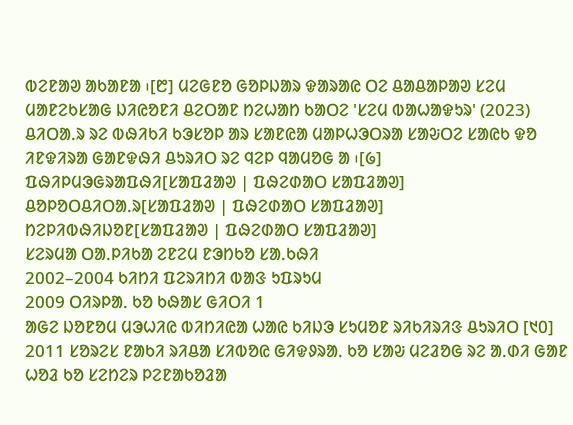ᱵᱮᱱᱟᱣ ᱟᱠᱟᱱᱟ ᱾[᱘] ᱢᱮᱜᱱᱚ ᱜᱚᱞᱡᱟᱨ ᱫᱟᱨᱟᱭ ᱛᱮ ᱪᱟᱪᱟᱞᱟᱣ ᱥᱮᱢ ᱢᱟᱱᱮᱠᱥᱟᱜ ᱡᱤᱭᱚᱱᱤ ᱪᱮᱛᱟᱱ ᱴᱮᱦᱟᱴ ᱠᱟᱛᱮ 'ᱥᱮᱢ ᱵᱟᱦᱟᱫᱩᱨ' (2023) ᱪᱤᱛᱟᱹᱨ ᱨᱮ ᱵᱷᱤᱠᱤ ᱠᱳᱥᱚᱞ ᱟᱨ ᱥᱟᱱᱭᱟ ᱢᱟᱞᱦᱳᱛᱨᱟ ᱥᱟᱶᱛᱮ ᱥᱟᱭᱠ ᱫᱚ ᱤᱱᱫᱤᱨᱟ ᱜᱟᱱᱫᱷᱤ ᱪᱩᱨᱤᱛ ᱨᱮ ᱧᱮᱞ ᱧᱟᱢᱚᱜ ᱟ ᱾[᱙]
ᱯᱷᱤᱞᱢᱳᱜᱨᱟᱯᱷᱤ[ᱥᱟᱯᱲᱟᱣ | ᱯᱷᱮᱰᱟᱛ ᱥᱟᱯᱲᱟᱣ]
ᱪᱚᱞᱚᱛᱪᱤᱛᱟᱹᱨ[ᱥᱟᱯᱲᱟᱣ | ᱯᱷᱮᱰᱟᱛ ᱥᱟᱯᱲᱟᱣ]
ᱴᱮᱞᱤᱵᱷᱤᱡᱚᱱ[ᱥᱟᱯᱲᱟᱣ | ᱯᱷᱮᱰᱟᱛ ᱥᱟᱯᱲᱟᱣ]
ᱥᱮᱨᱢᱟ ᱛᱟᱹᱞᱤᱠᱟ ᱮᱱᱮᱢ ᱱᱳᱴᱠᱚ ᱥᱟᱹᱠᱷᱤ
2002–2004 ᱠᱤᱴᱤ ᱯᱮᱨᱤᱴᱤ ᱵᱟᱝ ᱩᱯᱨᱩᱢ
2009 ᱛᱤᱨᱞᱟᱹ ᱠᱚ ᱠᱷᱟᱥ ᱜᱤᱛᱤ 1
ᱟᱜᱮ ᱡᱚᱱᱚᱢ ᱢᱳᱦᱤᱭ ᱵᱤᱴᱤᱭᱟ ᱦᱟᱭ ᱠᱤᱡᱳ ᱥᱩᱢᱚᱱ ᱨᱤᱠᱤᱨᱤᱝ ᱪᱩᱨᱤᱛ [᱑᱐]
2011 ᱥᱚᱨᱮᱥ ᱱᱟᱠᱤ ᱨᱤᱪᱟ ᱥᱤᱵᱚᱭ ᱜᱤᱫᱽᱨᱟᱹ ᱠᱚ ᱥᱟᱶ ᱢᱮᱲᱚᱜ ᱨᱮ ᱟᱹᱰᱤ ᱜᱟᱱ ᱦᱚᱲ ᱠᱚ ᱥᱮᱴᱮᱨ ᱞᱮᱱᱟᱠᱚᱲᱟ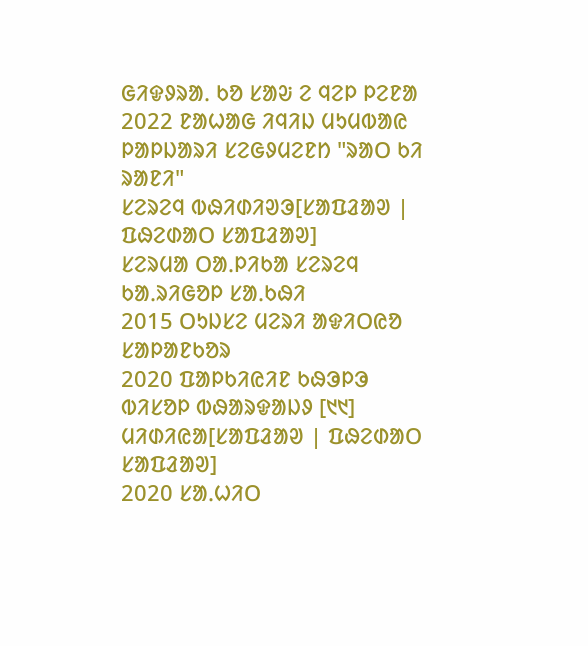ᱜᱤᱫᱽᱨᱟᱹ ᱠᱚ ᱥᱟᱶ ᱮ ᱧᱮᱞ ᱞᱮᱱᱟ
2022 ᱱᱟᱦᱟᱜ ᱤᱧᱤᱡ ᱢᱩᱢᱵᱟᱭ ᱞᱟᱞᱡᱟᱨᱤ ᱥᱮᱜᱽᱢᱮᱱᱴ "ᱨᱟᱛ ᱠᱤ ᱨᱟᱱᱤ"
ᱥᱮᱨᱮᱧ ᱵᱷᱤᱰᱤᱣᱳ[ᱥᱟᱯᱲᱟᱣ | ᱯᱷᱮᱰᱟᱛ ᱥᱟᱯᱲᱟᱣ]
ᱥᱮᱨᱢᱟ ᱛᱟᱹᱞᱤᱠᱟ ᱥᱮᱨᱮᱧ ᱠᱟᱹᱨᱤᱜᱚᱞ ᱥᱟᱹᱠᱷᱤ
2015 ᱛᱩᱡᱥᱮ ᱢᱮᱨᱤ ᱟᱫᱤᱛᱭᱚ ᱥᱟᱞᱟᱱᱠᱚᱨ
2020 ᱯᱟᱞᱠᱤᱭᱤᱱ ᱠᱷᱳᱞᱳ ᱵᱤᱥᱚᱞ ᱵᱷᱟᱨᱫᱟᱡᱽ [᱑᱑]
ᱢᱤᱰᱤᱭᱟ[ᱥᱟᱯᱲᱟᱣ | ᱯᱷᱮᱰᱟᱛ ᱥᱟᱯᱲᱟᱣ]
2020 ᱥᱟᱹᱦᱤᱛ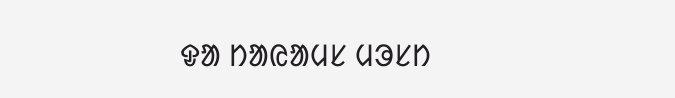ᱫᱟ ᱴᱟᱭᱟᱢᱥ ᱢᱳᱥᱴ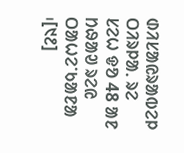ᱰᱤᱥᱟᱭᱨᱟᱵᱮᱞ ᱛᱤᱨᱞᱟᱹ ᱨᱮ ᱥᱮᱦ ᱫᱚ 48 ᱟᱱ ᱴᱷᱟᱣ ᱨᱮᱭ ᱛᱟᱦᱮᱸᱠᱟᱱᱟ ᱾[᱑᱒]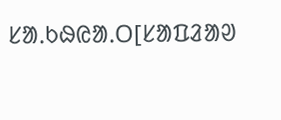ᱥᱟᱹᱠᱷᱭᱟᱹᱛ[ᱥᱟᱯᱲᱟᱣ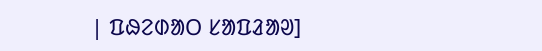| ᱯᱷᱮᱰᱟᱛ ᱥᱟᱯᱲᱟᱣ]